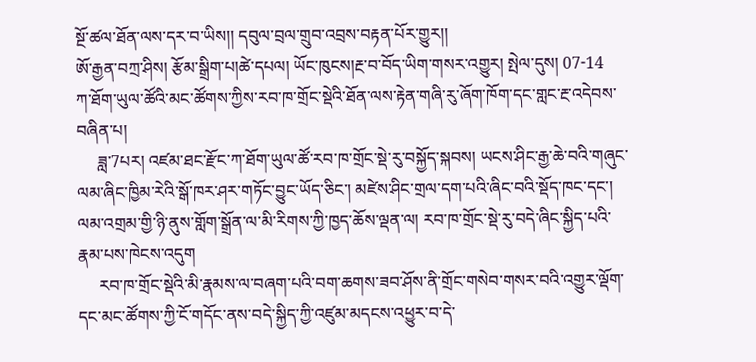སྔོ་ཚལ་ཐོན་ལས་དར་བ་ཡིས།། དབུལ་བྲལ་གྲུབ་འབྲས་བརྟན་པོར་གྱུར།།
ཨོ་རྒྱན་བཀྲ་ཤིས། རྩོམ་སྒྲིག་པ།ཚེ་དཔལ། ཡོང་ཁུངས།རྔ་བ་བོད་ཡིག་གསར་འགྱུར། སྤེལ་དུས། 07-14
ཀ་ཐོག་ཡུལ་ཚོའི་མང་ཚོགས་ཀྱིས་རབ་ཁ་གྲོང་སྡེའི་ཐོན་ལས་རྟེན་གཞི་རུ་ཞོག་ཁོག་དང་གླང་རྔ་འདེབས་བཞིན་པ།
     ཟླ་7པར། འཛམ་ཐང་རྫོང་ཀ་ཐོག་ཡུལ་ཚོ་རབ་ཁ་གྲོང་སྡེ་རུ་བསྐྱོད་སྐབས། ཡངས་ཤིང་རྒྱ་ཆེ་བའི་གཞུང་ལམ་ཞིང་ཁྱིམ་རེའི་སྒོ་ཁར་ཤར་གཏོང་བྱུང་ཡོད་ཅིང་། མཛེས་ཤིང་གྲལ་དག་པའི་ཞིང་བའི་སྡོད་ཁང་དང་། ལམ་འགྲམ་གྱི་ཉི་ནུས་གློག་སྒྲོན་ལ་མི་རིགས་ཀྱི་ཁྱད་ཆོས་ལྡན་ལ། རབ་ཁ་གྲོང་སྡེ་རུ་བདེ་ཞིང་སྐྱིད་པའི་རྣམ་པས་ཁེངས་འདུག
     རབ་ཁ་གྲོང་སྡེའི་མི་རྣམས་ལ་བཞག་པའི་བག་ཆགས་ཟབ་ཤོས་ནི་གྲོང་གསེབ་གསར་བའི་འགྱུར་ལྡོག་དང་མང་ཚོགས་ཀྱི་ངོ་གདོང་ནས་བདེ་སྐྱིད་ཀྱི་འཛུམ་མདངས་འཕྱུར་བ་དེ་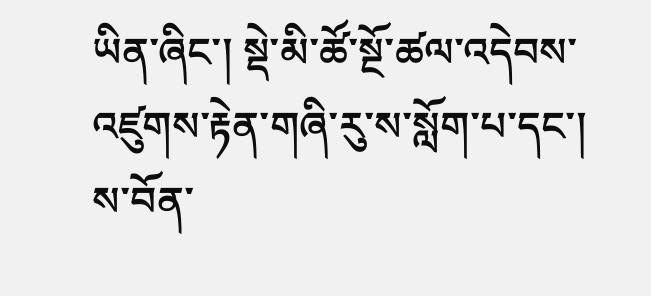ཡིན་ཞིང་། སྡེ་མི་ཚོ་སྔོ་ཚལ་འདེབས་འཛུགས་རྟེན་གཞི་རུ་ས་སློག་པ་དང་། ས་བོན་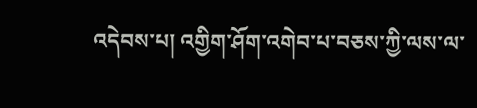འདེབས་པ། འགྱིག་ཤོག་འགེབ་པ་བཅས་ཀྱི་ལས་ལ་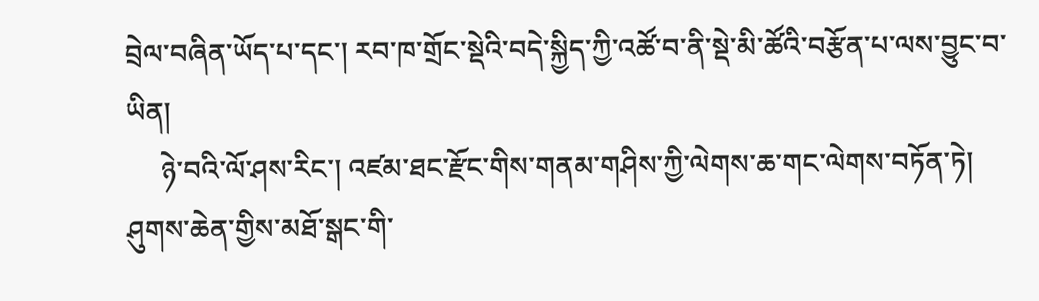བྲེལ་བཞིན་ཡོད་པ་དང་། རབ་ཁ་གྲོང་སྡེའི་བདེ་སྐྱིད་ཀྱི་འཚོ་བ་ནི་སྡེ་མི་ཚོའི་བརྩོན་པ་ལས་བྱུང་བ་ཡིན།
     ཉེ་བའི་ལོ་ཤས་རིང་། འཛམ་ཐང་རྫོང་གིས་གནམ་གཤིས་ཀྱི་ལེགས་ཆ་གང་ལེགས་བཏོན་ཏེ། ཤུགས་ཆེན་གྱིས་མཐོ་སྒང་གི་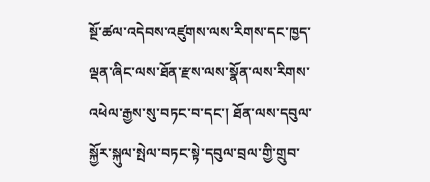སྔོ་ཚལ་འདེབས་འཛུགས་ལས་རིགས་དང་ཁྱད་ལྡན་ཞིང་ལས་ཐོན་རྫས་ལས་སྣོན་ལས་རིགས་འཕེལ་རྒྱས་སུ་བཏང་བ་དང་། ཐོན་ལས་དབུལ་སྐྱོར་སྐུལ་སྤེལ་བཏང་སྟེ་དབུལ་བྲལ་གྱི་གྲུབ་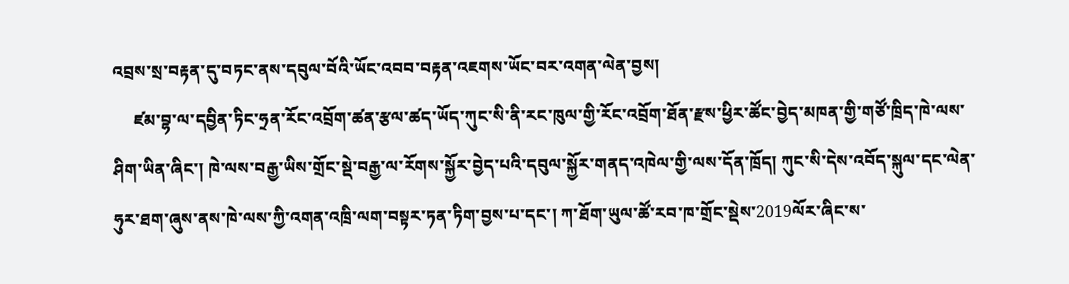འབྲས་སྲ་བརྟན་དུ་བཏང་ནས་དབུལ་བོའི་ཡོང་འབབ་བརྟན་འཇགས་ཡོང་བར་འགན་ལེན་བྱས།
     ཛམ་བྷ་ལ་དབྱིན་ཏིང་ཧྲན་རོང་འབྲོག་ཚན་རྩལ་ཚད་ཡོད་ཀུང་སི་ནི་རང་ཁུལ་གྱི་རོང་འབྲོག་ཐོན་རྫས་ཕྱིར་ཚོང་བྱེད་མཁན་གྱི་གཙོ་ཁྲིད་ཁེ་ལས་ཤིག་ཡིན་ཞིང་། ཁེ་ལས་བརྒྱ་ཡིས་གྲོང་སྡེ་བརྒྱ་ལ་རོགས་སྐྱོར་བྱེད་པའི་དབུལ་སྐྱོར་གནད་འཁེལ་གྱི་ལས་དོན་ཁྲོད། ཀུང་སི་དེས་འབོད་སྐུལ་དང་ལེན་ཧུར་ཐག་ཞུས་ནས་ཁེ་ལས་ཀྱི་འགན་འཁྲི་ལག་བསྟར་ཏན་ཏིག་བྱས་པ་དང་། ཀ་ཐོག་ཡུལ་ཚོ་རབ་ཁ་གྲོང་སྡེས་2019ལོར་ཞིང་ས་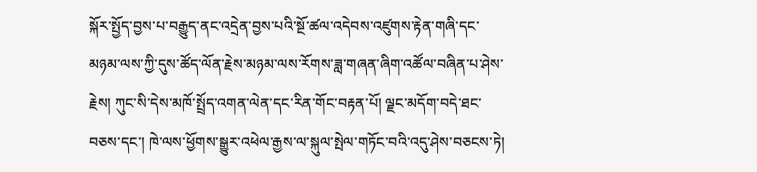སྐོར་སྤྱོད་བྱས་པ་བརྒྱུད་ནང་འདྲེན་བྱས་པའི་སྔོ་ཚལ་འདེབས་འཛུགས་རྟེན་གཞི་དང་མཉམ་ལས་ཀྱི་དུས་ཚོད་ལོན་རྗེས་མཉམ་ལས་རོགས་ཟླ་གཞན་ཞིག་འཚོལ་བཞིན་པ་ཤེས་རྗེས། ཀུང་སི་དེས་མཁོ་སྤྲོད་འགན་ལེན་དང་རིན་གོང་བརྟན་པོ། ལྗང་མདོག་བདེ་ཐང་བཅས་དང་། ཁེ་ལས་ཕྱོགས་སྒྱུར་འཕེལ་རྒྱས་ལ་སྐུལ་སྤེལ་གཏོང་བའི་འདུ་ཤེས་བཅངས་ཏེ།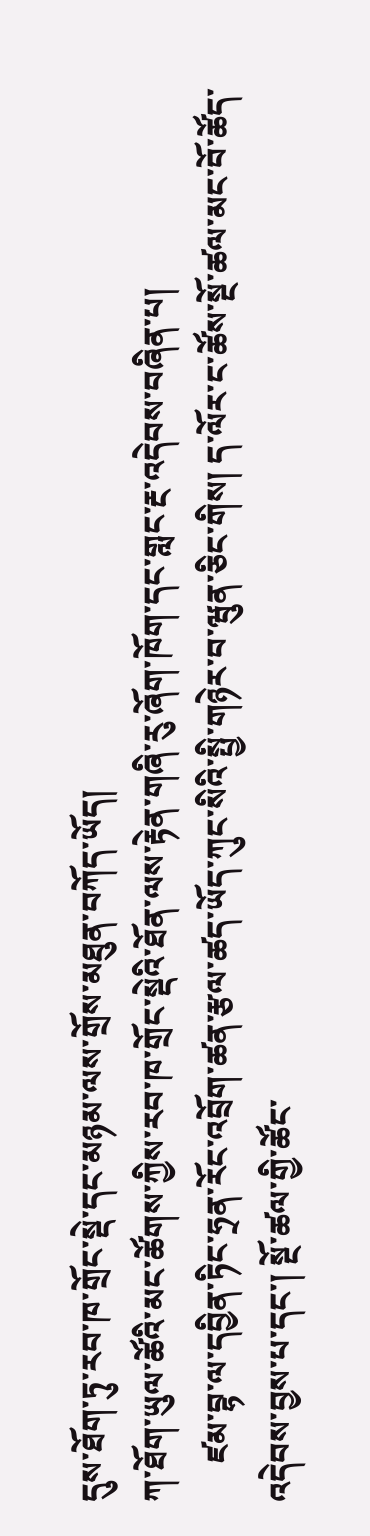དུས་ཐོག་ཏུ་རབ་ཁ་གྲོང་སྡེ་དང་མཉམ་ལས་གྲོས་མཐུན་བཀོད་ཡོད།
ཀ་ཐོག་ཡུལ་ཚོའི་མང་ཚོགས་ཀྱིས་རབ་ཁ་གྲོང་སྡེའི་ཐོན་ལས་རྟེན་གཞི་རུ་ཞོག་ཁོག་དང་གླང་རྔ་འདེབས་བཞིན་པ།
     ཛམ་བྷ་ལ་དབྱིན་ཏིང་ཧྲན་རོང་འབྲོག་ཚན་རྩལ་ཚད་ཡོད་ཀུང་སིའི་སྤྱི་གཉེར་བ་ཝུན་ཅིང་གིས། ད་ལོར་ང་ཚོས་སྔོ་ཚལ་མང་བོ་ཚོད་འདེབས་བྱས་པ་དང་། སྔོ་ཚལ་གྱི་ཚོང་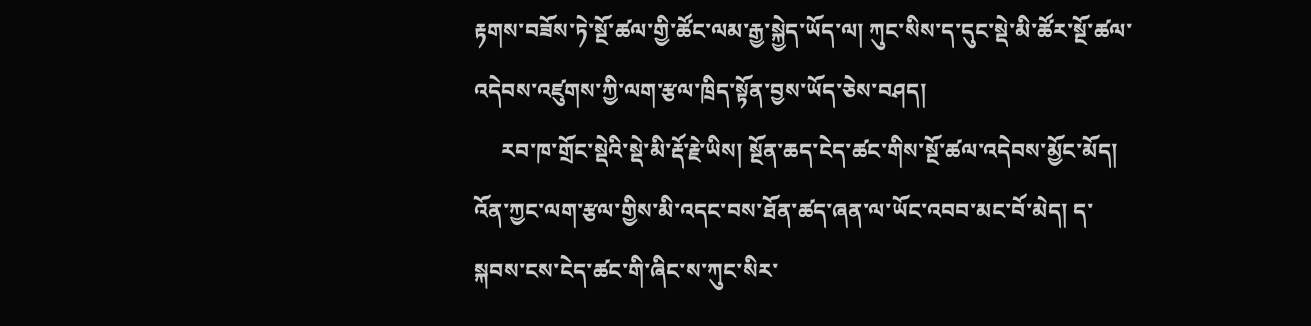རྟགས་བཟོས་ཏེ་སྔོ་ཚལ་གྱི་ཚོང་ལམ་རྒྱ་སྐྱེད་ཡོད་ལ། ཀུང་སིས་ད་དུང་སྡེ་མི་ཚོར་སྔོ་ཚལ་འདེབས་འཛུགས་ཀྱི་ལག་རྩལ་ཁྲིད་སྟོན་བྱས་ཡོད་ཅེས་བཤད།
     རབ་ཁ་གྲོང་སྡེའི་སྡེ་མི་རྡོ་རྗེ་ཡིས། སྔོན་ཆད་ངེད་ཚང་གིས་སྔོ་ཚལ་འདེབས་མྱོང་མོད། འོན་ཀྱང་ལག་རྩལ་གྱིས་མི་འདང་བས་ཐོན་ཚད་ཞན་ལ་ཡོང་འབབ་མང་བོ་མེད། ད་སྐབས་ངས་ངེད་ཚང་གི་ཞིང་ས་ཀུང་སིར་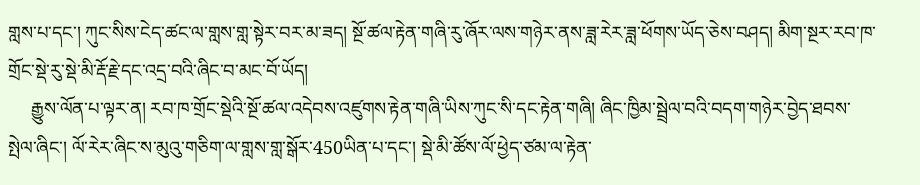གླས་པ་དང་། ཀུང་སིས་ངེད་ཚང་ལ་གླས་གླ་སྟེར་བར་མ་ཟད། སྔོ་ཚལ་རྟེན་གཞི་རུ་ཞོར་ལས་གཉེར་ནས་ཟླ་རེར་ཟླ་ཕོགས་ཡོད་ཅེས་བཤད། མིག་སྔར་རབ་ཁ་གྲོང་སྡེ་རུ་སྡེ་མི་རྡོ་རྗེ་དང་འདྲ་བའི་ཞིང་བ་མང་བོ་ཡོད།
     རྒྱུས་ལོན་པ་ལྟར་ན། རབ་ཁ་གྲོང་སྡེའི་སྔོ་ཚལ་འདེབས་འཛུགས་རྟེན་གཞི་ཡིས་ཀུང་སི་དང་རྟེན་གཞི། ཞིང་ཁྱིམ་སྦྲེལ་བའི་བདག་གཉེར་བྱེད་ཐབས་སྤེལ་ཞིང་། ལོ་རེར་ཞིང་ས་མུའུ་གཅིག་ལ་གླས་གླ་སྒོར་450ཡིན་པ་དང་། སྡེ་མི་ཚོས་ལོ་ཕྱེད་ཙམ་ལ་རྟེན་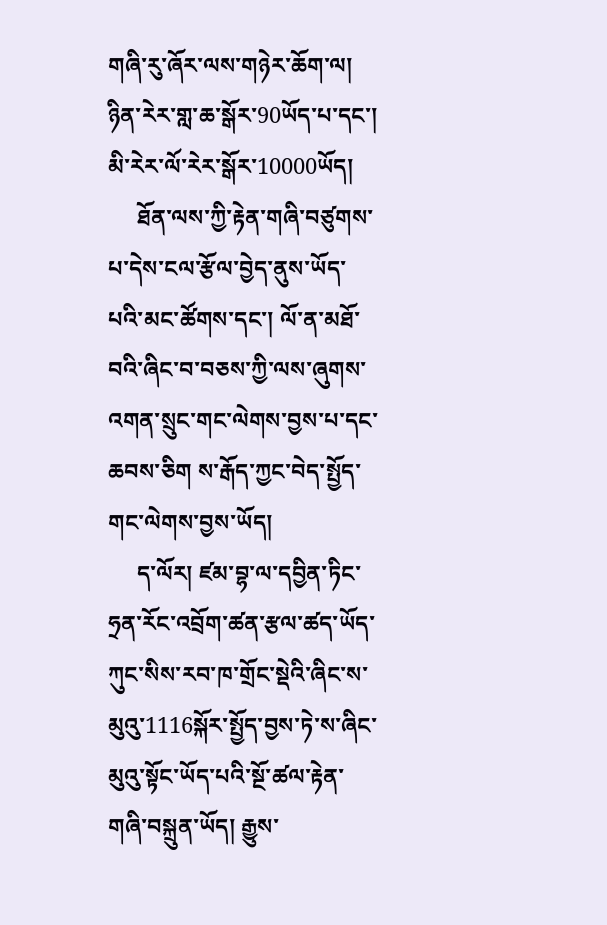གཞི་རུ་ཞོར་ལས་གཉེར་ཆོག་ལ། ཉིན་རེར་གླ་ཆ་སྒོར་90ཡོད་པ་དང་། མི་རེར་ལོ་རེར་སྒོར་10000ཡོད།
     ཐོན་ལས་ཀྱི་རྟེན་གཞི་བཙུགས་པ་དེས་ངལ་རྩོལ་བྱེད་ནུས་ཡོད་པའི་མང་ཚོགས་དང་། ལོ་ན་མཐོ་བའི་ཞིང་བ་བཅས་ཀྱི་ལས་ཞུགས་འགན་སྲུང་གང་ལེགས་བྱས་པ་དང་ཆབས་ཅིག ས་རྒོད་ཀྱང་བེད་སྤྱོད་གང་ལེགས་བྱས་ཡོད།
     ད་ལོར། ཛམ་བྷ་ལ་དབྱིན་ཏིང་ཧྲན་རོང་འབྲོག་ཚན་རྩལ་ཚད་ཡོད་ཀུང་སིས་རབ་ཁ་གྲོང་སྡེའི་ཞིང་ས་མུའུ་1116སྐོར་སྤྱོད་བྱས་ཏེ་ས་ཞིང་མུའུ་སྟོང་ཡོད་པའི་སྔོ་ཚལ་རྟེན་གཞི་བསྐྲུན་ཡོད། རྒྱུས་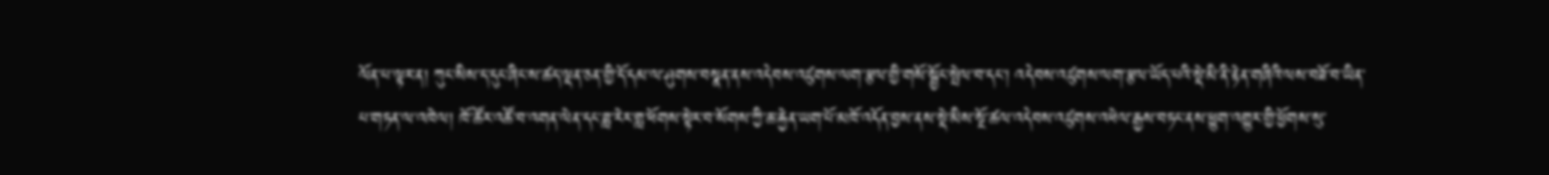ལོན་པ་ལྟར་ན། ཀུང་སིས་ད་དུང་ཞིང་ས་ཚད་ལྡན་ཅན་གྱི་དོ་དམ་ལ་ཤུགས་བསྣན་ནས་འདེབས་འཛུགས་ལག་རྩལ་གྱི་གསོ་སྦྱོང་སྤེལ་བ་དང་། འདེབས་འཛུགས་ལག་རྩལ་ཡོད་པའི་སྡེ་མི་ནི་རྟེན་གཞིའི་ལས་བཟོ་བ་ཡིན་པ་གཏན་ལ་འཁེལ། ཁོ་ཚོར་འཚོ་བ་འགན་ལེན་དང་ཟླ་རེར་གླ་ཕོགས་སྟེར་བ་སོགས་ཀྱི་ཆ་རྐྱེན་ཡག་པོ་མཁོ་འདོན་བྱས་ནས་སྡེ་མིས་སྔོ་ཚལ་འདེབས་འཛུགས་འཕེལ་རྒྱས་བཏང་ནས་ཕྱུག་འགྱུར་གྱི་ཕྱོགས་སུ་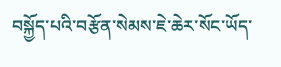བསྐྱོད་པའི་བརྩོན་སེམས་ཇེ་ཆེར་སོང་ཡོད་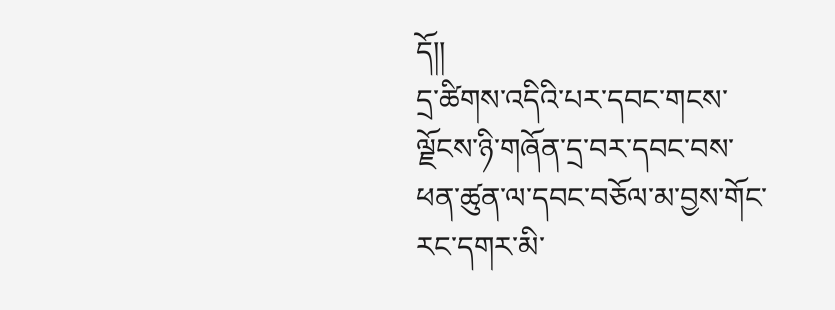དོ།།
དྲ་ཚིགས་འདིའི་པར་དབང་གངས་ལྗོངས་ཉི་གཞོན་དྲ་བར་དབང་བས་ཕན་ཚུན་ལ་དབང་བཅོལ་མ་བྱས་གོང་རང་དགར་མི་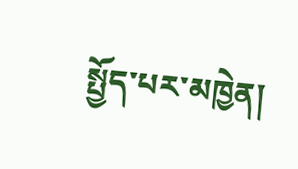སྤྱོད་པར་མཁྱེན།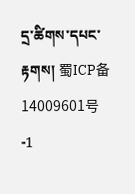དྲ་ཚིགས་དཔང་རྟགས། 蜀ICP备14009601号-1